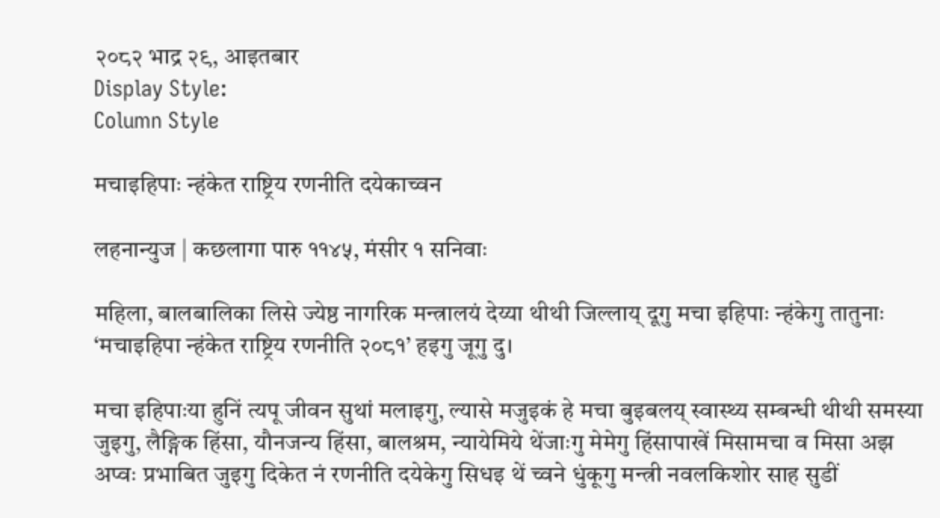२०८२ भाद्र २९, आइतबार
Display Style:
Column Style

मचाइहिपाः न्हंकेत राष्ट्रिय रणनीति दयेकाच्वन

लहनान्युज | कछलागा पारु ११४५, मंसीर १ सनिवाः

महिला, बालबालिका लिसे ज्येष्ठ नागरिक मन्त्रालयं देय्या थीथी जिल्लाय् दूगु मचा इहिपाः न्हंकेगु तातुनाः ‘मचाइहिपा न्हंकेत राष्ट्रिय रणनीति २०८१’ हइगु जूगु दु।

मचा इहिपाःया हुनिं त्यपू जीवन सुथां मलाइगु, ल्यासे मजुइकं हे मचा बुइबलय् स्वास्थ्य सम्बन्धी थीथी समस्या जुइगु, लैङ्गिक हिंसा, यौनजन्य हिंसा, बालश्रम, न्यायेमिये थेंजाःगु मेमेगु हिंसापाखें मिसामचा व मिसा अझ अप्वः प्रभाबित जुइगु दिकेत नं रणनीति दयेकेगु सिधइ थें च्वने धुंकूगु मन्त्री नवलकिशोर साह सुडीं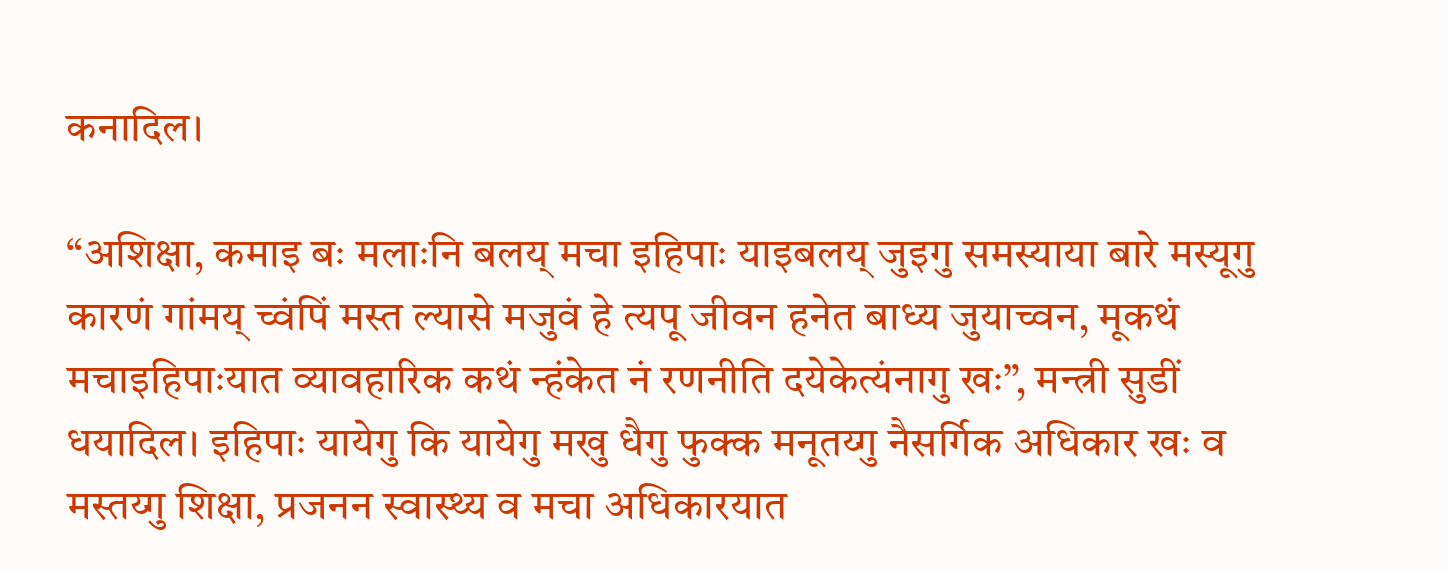कनादिल।

“अशिक्षा, कमाइ बः मलाःनि बलय् मचा इहिपाः याइबलय् जुइगु समस्याया बारे मस्यूगु कारणं गांमय् च्वंपिं मस्त ल्यासे मजुवं हे त्यपू जीवन हनेत बाध्य जुयाच्वन, मूकथं मचाइहिपाःयात व्यावहारिक कथं न्हंकेत नं रणनीति दयेकेत्यंनागु खः”, मन्त्री सुडीं धयादिल। इहिपाः यायेगु कि यायेगु मखु धैगु फुक्क मनूतय्गु नैसर्गिक अधिकार खः व मस्तय्गु शिक्षा, प्रजनन स्वास्थ्य व मचा अधिकारयात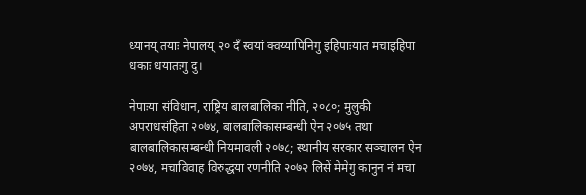ध्यानय् तयाः नेपालय् २० दँ स्वयां क्वय्यापिनिगु इहिपाःयात मचाइहिपा धकाः धयातःगु दु।

नेपाःया संविधान, राष्ट्रिय बालबालिका नीति, २०८०; मुलुकी अपराधसंहिता २०७४, बालबालिकासम्बन्धी ऐन २०७५ तथा बालबालिकासम्बन्धी नियमावली २०७८; स्थानीय सरकार सञ्चालन ऐन २०७४, मचाविवाह विरुद्धया रणनीति २०७२ लिसें मेमेगु कानुन नं मचा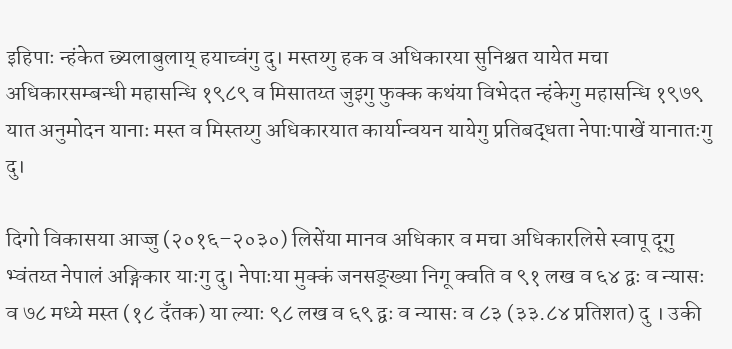इहिपाः न्हंकेत छ्यलाबुलाय् हयाच्वंगु दु। मस्तय्गु हक व अधिकारया सुनिश्चत यायेत मचा अधिकारसम्बन्धी महासन्धि १९८९ व मिसातय्त जुइगु फुक्क कथंया विभेदत न्हंकेगु महासन्धि १९७९ यात अनुमोदन यानाः मस्त व मिस्तय्गु अधिकारयात कार्यान्वयन यायेगु प्रतिबद्धता नेपाःपाखें यानातःगु दु।

दिगो विकासया आज्जु (२०१६–२०३०) लिसेंया मानव अधिकार व मचा अधिकारलिसे स्वापू दूगु भ्वंतय्त नेपालं अङ्गिकार याःगु दु। नेपाःया मुक्कं जनसङ्ख्या निगू क्वति व ९१ लख व ६४ द्वः व न्यासः व ७८ मध्ये मस्त (१८ दँतक) या ल्याः ९८ लख व ६९ द्वः व न्यासः व ८३ (३३.८४ प्रतिशत) दु । उकी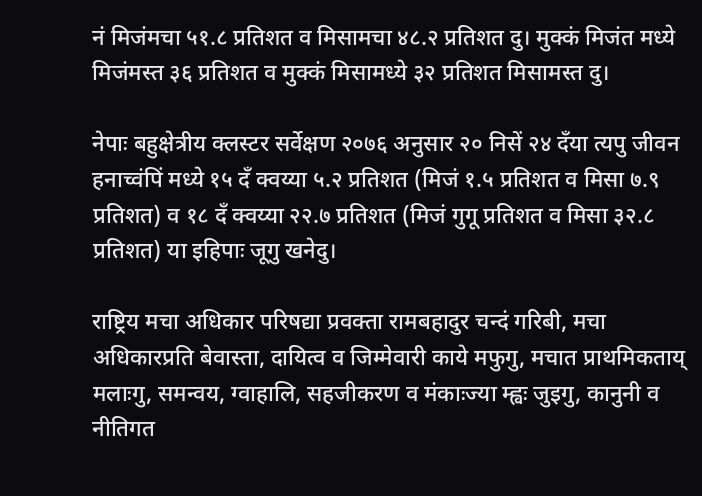नं मिजंमचा ५१.८ प्रतिशत व मिसामचा ४८.२ प्रतिशत दु। मुक्कं मिजंत मध्ये मिजंमस्त ३६ प्रतिशत व मुक्कं मिसामध्ये ३२ प्रतिशत मिसामस्त दु।

नेपाः बहुक्षेत्रीय क्लस्टर सर्वेक्षण २०७६ अनुसार २० निसें २४ दँया त्यपु जीवन हनाच्वंपिं मध्ये १५ दँ क्वय्या ५.२ प्रतिशत (मिजं १.५ प्रतिशत व मिसा ७.९ प्रतिशत) व १८ दँ क्वय्या २२.७ प्रतिशत (मिजं गुगू प्रतिशत व मिसा ३२.८ प्रतिशत) या इहिपाः जूगु खनेदु।

राष्ट्रिय मचा अधिकार परिषद्या प्रवक्ता रामबहादुर चन्दं गरिबी, मचा अधिकारप्रति बेवास्ता, दायित्व व जिम्मेवारी काये मफुगु, मचात प्राथमिकताय् मलाःगु, समन्वय, ग्वाहालि, सहजीकरण व मंकाःज्या म्ह्वः जुइगु, कानुनी व नीतिगत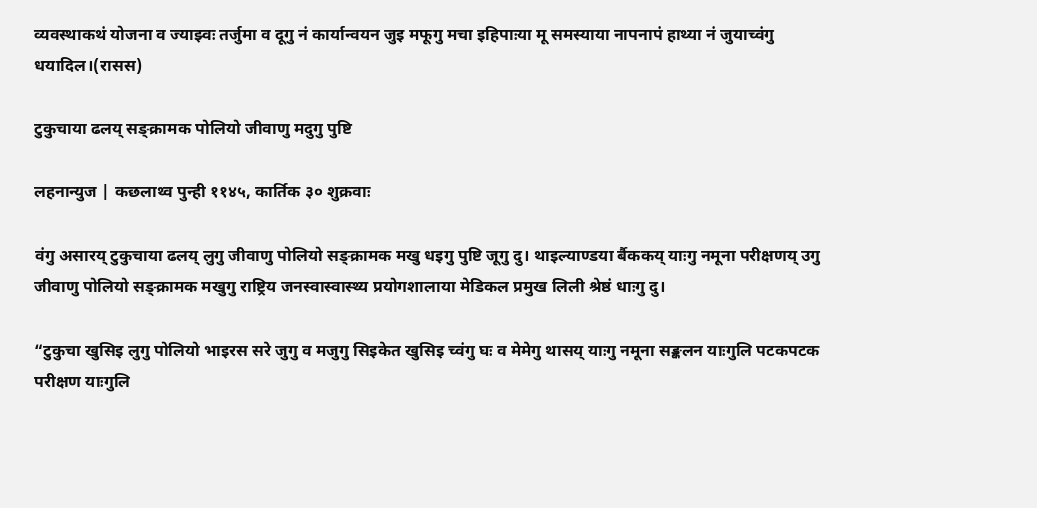व्यवस्थाकथं योजना व ज्याझ्वः तर्जुमा व दूगु नं कार्यान्वयन जुइ मफूगु मचा इहिपाःया मू समस्याया नापनापं हाथ्या नं जुयाच्वंगु धयादिल।(रासस)

टुकुचाया ढलय् सङ्क्रामक पोलियो जीवाणु मदुगु पुष्टि

लहनान्युज | कछलाथ्व पुन्ही ११४५, कार्तिक ३० शुक्रवाः

वंगु असारय् टुकुचाया ढलय् लुगु जीवाणु पोलियो सङ्क्रामक मखु धइगु पुष्टि जूगु दु। थाइल्याण्डया र्बैककय् याःगु नमूना परीक्षणय् उगु जीवाणु पोलियो सङ्क्रामक मखुगु राष्ट्रिय जनस्वास्वास्थ्य प्रयोगशालाया मेडिकल प्रमुख लिली श्रेष्ठं धाःगु दु।

“टुकुचा खुसिइ लुगु पोलियो भाइरस सरे जुगु व मजुगु सिइकेत खुसिइ च्वंगु घः व मेमेगु थासय् याःगु नमूना सङ्कलन याःगुलि पटकपटक परीक्षण याःगुलि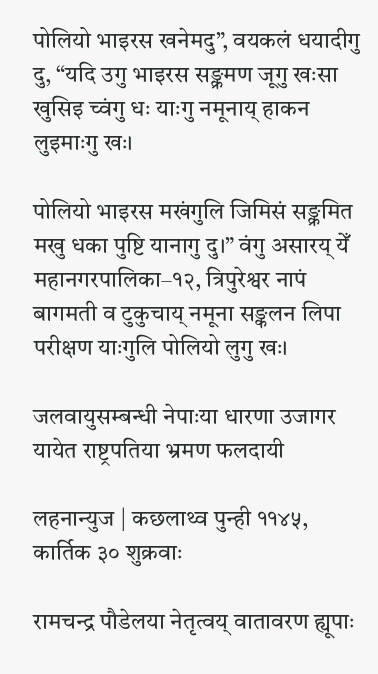पोलियो भाइरस खनेमदु”, वयकलं धयादीगु दु, “यदि उगु भाइरस सङ्क्रमण जूगु खःसा खुसिइ च्वंगु धः याःगु नमूनाय् हाकन लुइमाःगु खः।

पोलियो भाइरस मखंगुलि जिमिसं सङ्क्रमित मखु धका पुष्टि यानागु दु।” वंगु असारय् येँ महानगरपालिका–१२, त्रिपुरेश्वर नापं बागमती व टुकुचाय् नमूना सङ्कलन लिपा परीक्षण याःगुलि पोलियो लुगु खः।

जलवायुसम्बन्धी नेपाःया धारणा उजागर यायेत राष्ट्रपतिया भ्रमण फलदायी

लहनान्युज | कछलाथ्व पुन्ही ११४५, कार्तिक ३० शुक्रवाः

रामचन्द्र पौडेलया नेतृत्वय् वातावरण ह्यूपाः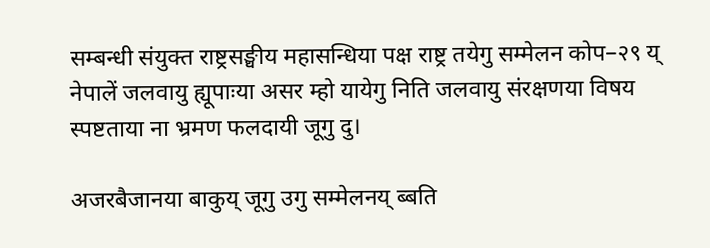सम्बन्धी संयुक्त राष्ट्रसङ्घीय महासन्धिया पक्ष राष्ट्र तयेगु सम्मेलन कोप–२९ य् नेपालें जलवायु ह्यूपाःया असर म्हो यायेगु निति जलवायु संरक्षणया विषय स्पष्टताया ना भ्रमण फलदायी जूगु दु।

अजरबैजानया बाकुय् जूगु उगु सम्मेलनय् ब्बति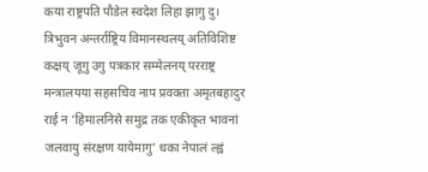कया राष्ट्रपति पौडेल स्वदेश लिहा झागु दु। त्रिभुवन अन्तर्राष्ट्रिय विमानस्थलय् अतिविशिष्ट कक्षय् जूगु उगु पत्रकार सम्मेलनय् परराष्ट्र मन्त्रालयया सहसचिव नाप प्रवक्ता अमृतबहादुर राई न ‘हिमालनिसे समुद्र तक एकीकृत भावनां जलवायु संरक्षण यायेमागु’ धका नेपालं ल्ह्वं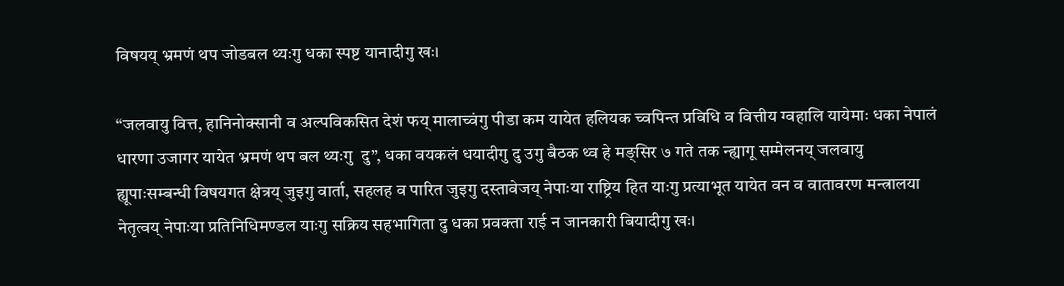विषयय् भ्रमणं थप जोडबल थ्यःगु धका स्पष्ट यानादीगु खः।

“जलवायु वित्त, हानिनोक्सानी व अल्पविकसित देशं फय् मालाच्वंगु पीडा कम यायेत हलियक च्वपिन्त प्रविधि व वित्तीय ग्वहालि यायेमाः धका नेपालं धारणा उजागर यायेत भ्रमणं थप बल थ्यःगु  दु”, धका वयकलं धयादीगु दु उगु बैठक थ्व हे मङ्सिर ७ गते तक न्ह्यागू सम्मेलनय् जलवायु ह्यूपाःसम्बन्धी विषयगत क्षेत्रय् जुइगु वार्ता, सहलह व पारित जुइगु दस्तावेजय् नेपाःया राष्ट्रिय हित याःगु प्रत्याभूत यायेत वन व वातावरण मन्त्रालया नेतृत्वय् नेपाःया प्रतिनिधिमण्डल याःगु सक्रिय सहभागिता दु धका प्रवक्ता राई न जानकारी बियादीगु खः।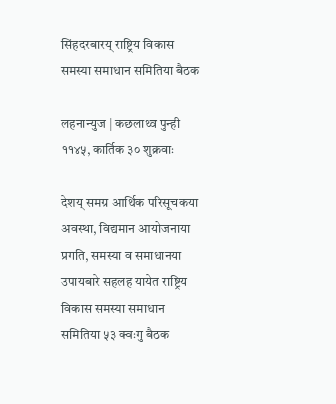सिंहदरबारय् राष्ट्रिय विकास समस्या समाधान समितिया बैठक

लहनान्युज | कछलाथ्व पुन्ही ११४५, कार्तिक ३० शुक्रवाः

देशय् समग्र आर्थिक परिसूचकया अवस्था, विद्यमान आयोजनाया प्रगति, समस्या व समाधानया उपायबारे सहलह यायेत राष्ट्रिय विकास समस्या समाधान समितिया ५३ क्वःगु बैठक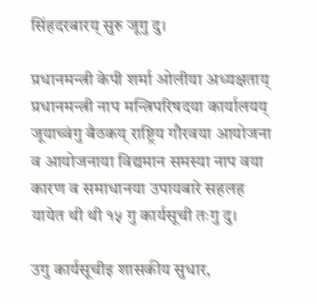सिंहदरबारय् सुरु जूगु दु।

प्रधानमन्त्री केपी शर्मा ओलीया अध्यक्षताय् प्रधानमन्त्री नाप मन्त्रिपरिषदया कार्यालयय् जूयाच्वंगु बैठकय् राष्ट्रिय गौरवया आयोजना व आयोजनाया विद्यमान समस्या नाप वया कारण व समाधानया उपायबारे सहलह यायेत थी थी १५ गु कार्यसूची तःगु दु।

उगु कार्यसूचीइ शासकीय सुधार,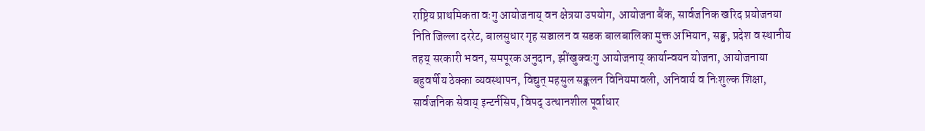राष्ट्रिय प्राथमिकता वःगु आयोजनाय् वन क्षेत्रया उपयोग, आयोजना बैंक, सार्वजनिक खरिद प्रयोजनया निति जिल्ला दररेट, बालसुधार गृह सञ्चालन व सडक बालबालिका मुक्त अभियान, सङ्घ, प्रदेश व स्थानीय तहय् सरकारी भवन, समपूरक अनुदान, झींखुक्वःगु आयोजनाय् कार्यान्वयन योजना, आयोजनाया बहुवर्षीय ठेक्का व्यवस्थापन, विद्युत् महसुल सङ्कलन विनियमावली, अनिवार्य व निःशुल्क शिक्षा, सार्वजनिक सेवाय् इन्टर्नसिप, विपद् उत्थानशील पूर्वाधार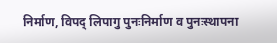निर्माण, विपद् लिपागु पुनःनिर्माण व पुनःस्थापना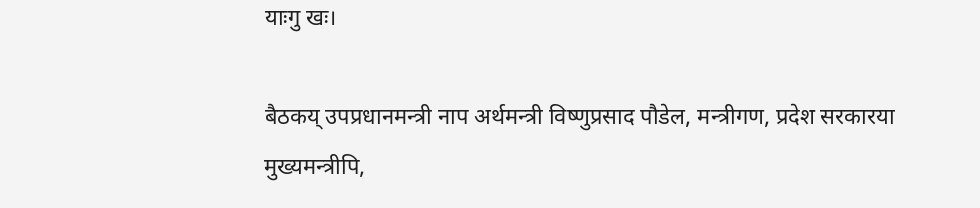याःगु खः।

बैठकय् उपप्रधानमन्त्री नाप अर्थमन्त्री विष्णुप्रसाद पौडेल, मन्त्रीगण, प्रदेश सरकारया मुख्यमन्त्रीपि,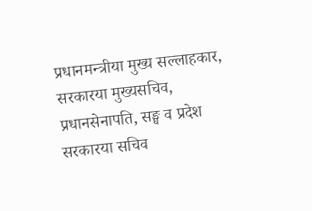प्रधानमन्त्रीया मुख्य सल्लाहकार, सरकारया मुख्यसचिव, प्रधानसेनापति, सङ्घ व प्रदेश सरकारया सचिव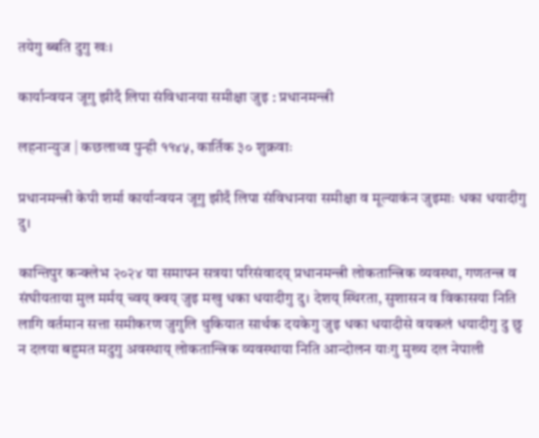तयेगु ब्बति दुगु खः।

कार्यान्वयन जूगु झीदँ लिपा संविधानया समीक्षा जुइ : प्रधानमन्त्री

लहनान्युज | कछलाथ्व पुन्ही ११४५, कार्तिक ३० शुक्रवाः

प्रधानमन्त्री केपी शर्मा कार्यान्वयन जूगु झीदँ लिपा संविधानया समीक्षा व मूल्याकंन जुइमाः धका धयादीगु दु।

कान्तिपुर कन्क्लेभ २०२४ या समापन सत्रया परिसंवादय् प्रधानमन्त्री लोकतान्त्रिक व्यवस्था, गणतन्त्र व संघीयताया मुल मर्मय् च्वय् क्वय् जुइ मखु धका धयादीगु दु। देशय् स्थिरता, सुशासन व विकासया निति लागि वर्तमान सत्ता समीकरण जुगुलि थुकियात सार्थक दयकेगु जुइ धका धयादीसे वयकलं धयादीगु दु छु न दलया बहुमत मदुगु अवस्थाय् लोकतान्त्रिक व्यवस्थाया निति आन्दोलन याःगु मुख्य दल नेपाली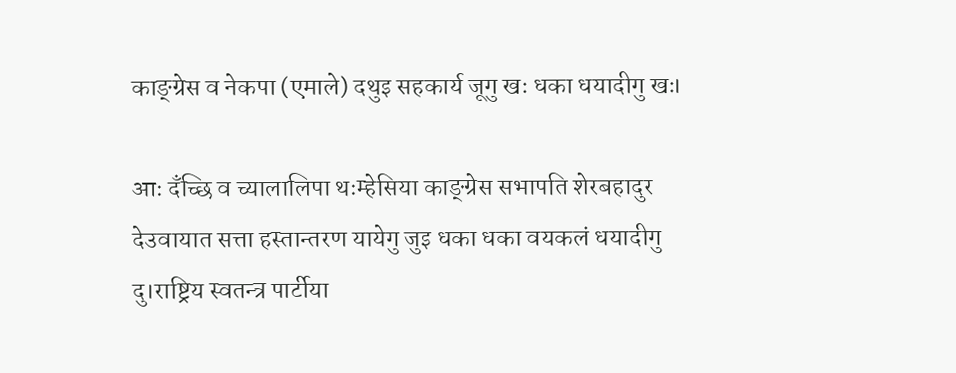काङ्ग्रेस व नेकपा (एमाले) दथुइ सहकार्य जूगु खः धका धयादीगु खः।

आः दँच्छि व च्यालालिपा थःम्हेसिया काङ्ग्रेस सभापति शेरबहादुर देउवायात सत्ता हस्तान्तरण यायेगु जुइ धका धका वयकलं धयादीगु दु।राष्ट्रिय स्वतन्त्र पार्टीया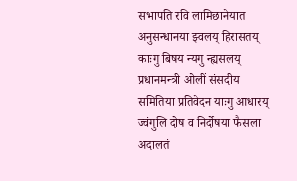सभापति रवि लामिछानेयात अनुसन्धानया झ्वलय् हिरासतय् काःगु बिषय न्यगु न्ह्यसलय् प्रधानमन्त्री ओलीं संसदीय समितिया प्रतिवेदन याःगु आधारय् ज्वंगुलि दोष व निर्दोषया फैसला अदालतं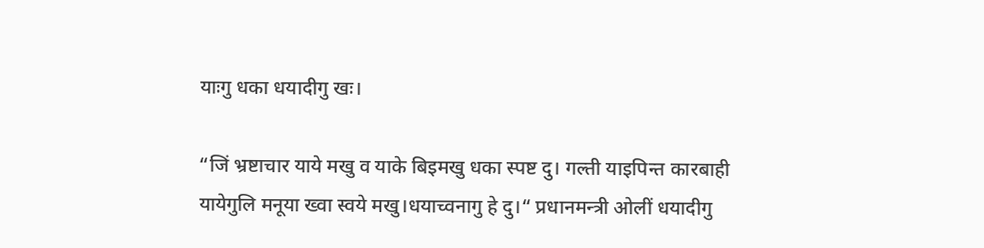याःगु धका धयादीगु खः।

“जिं भ्रष्टाचार याये मखु व याके बिइमखु धका स्पष्ट दु। गल्ती याइपिन्त कारबाही यायेगुलि मनूया ख्वा स्वये मखु।धयाच्वनागु हे दु।“ प्रधानमन्त्री ओलीं धयादीगु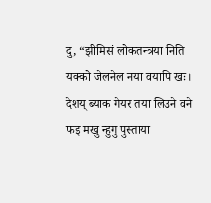दु, “झीमिसं लोकतन्त्रया निति यक्को जेलनेल नया वयापि खः। देशय् ब्याक गेयर तया लिउने वने फइ मखु न्हुगु पुस्ताया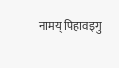नामय् पिहावइगु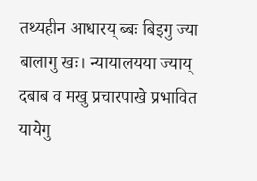तथ्यहीन आधारय् ब्बः बिइगु ज्या बालागु खः। न्यायालयया ज्याय् दबाब व मखु प्रचारपाखे प्रभावित यायेगु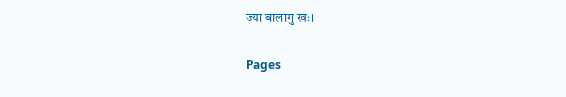ज्या बालागु खः।

Pages